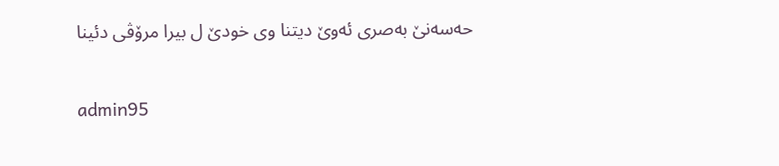حه‌سه‌نێ به‌صرى ئه‌وێ دیتنا وى خودێ ل بیرا مرۆڤى دئینا

admin95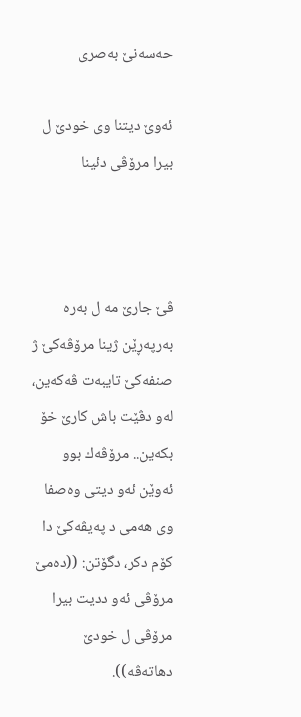حه‌سه‌نێ به‌صرى

ئه‌وێ دیتنا وى خودێ ل بیرا مرۆڤى دئینا



ڤێ جارێ مه‌ ل به‌ره‌ به‌رپه‌ڕێن ژینا مرۆڤه‌كێ ژ صنفه‌كێ تایبه‌ت ڤه‌كه‌ین، له‌و دڤێت باش كارێ خۆ بكه‌ین.. مرۆڤه‌ك بوو ئه‌وێن ئه‌و دیتى وه‌صفا وى هه‌مى د په‌یڤه‌كێ دا كۆم دكر، دگۆتن: ((ده‌مێ مرۆڤى ئه‌و ددیت بیرا مرۆڤى ل خودێ دهاته‌ڤه‌)).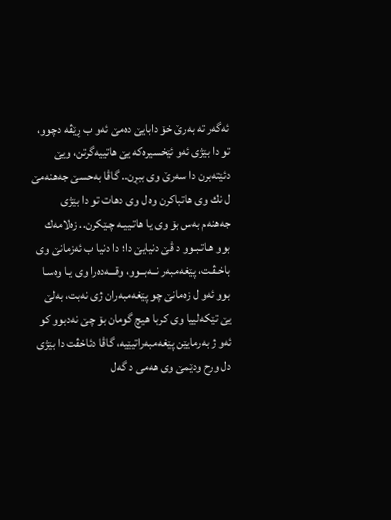ئه‌گه‌ر ته‌ به‌رێ خۆ دابایێ ده‌مێ ئه‌و ب ڕێڤه‌ دچوو، تو دا بێژى ئه‌و ئێخسیره‌كه‌ یێ هاتییه‌گرتن، ویێ دئێته‌برن دا سه‌رێ وى ببڕن.. گاڤا به‌حسێ جه‌هنه‌مێ ل نك وى هاتباكرن وه‌ ل وى دهات تو دا بێژى جه‌هنه‌م به‌س بۆ وى یا هاتـییـه‌ چـێكرن.. زه‌لامه‌ك بوو هـاتـبـوو د ڤێ دنیایێ دا؛ دا دنیا ب ئه‌زمانێ وى باخـڤـت، پێغه‌مبه‌ر نــه‌بــوو، وقـــه‌ده‌را وى یـا وه‌سـا بوو ئه‌و ل زه‌مانێ چو پێغه‌مبه‌ران ژى نه‌بت، به‌لێ یێ تێكه‌لییا وى كربا هیچ گومان بۆ چێ نه‌دبوو كو ئه‌و ژ به‌رمایێن پێغه‌مبه‌راتیێیه‌، گاڤا دئاخڤت دا بێژى دل ورح ودێمێ وى هه‌مى د گه‌ل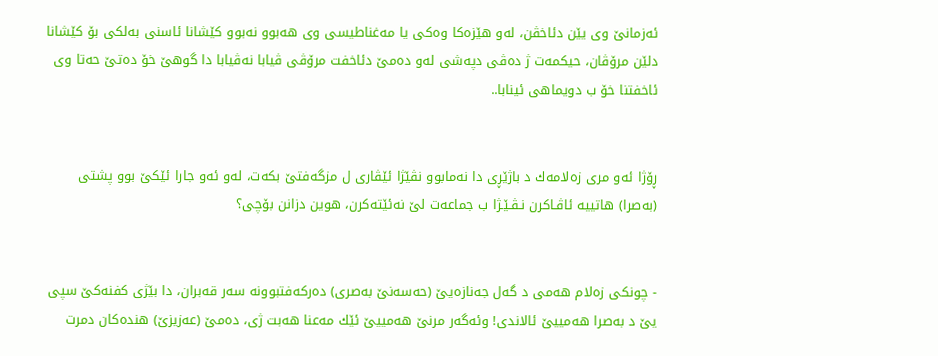ئه‌زمانێ وى یێن دئاخڤن، له‌و هێزه‌كا وه‌كى یا مه‌غناطیسى وى هه‌بوو نه‌بوو كێشانا ئاسنى به‌لكى بۆ كێشانا دلێن مرۆڤان، حیكمه‌ت ژ ده‌ڤى دپه‌شى له‌و ده‌مێ دئاخفت مرۆڤى ڤیابا نه‌ڤیابا دا گوهێ خۆ ده‌تێ حه‌تا وى ئاخفتنا خۆ ب دویماهى ئینابا..


ڕۆژا ئه‌و مرى زه‌لامه‌ك د باژێڕى دا نه‌مابوو نڤێژا ئێڤارى ل مزگه‌فتێ بكه‌ت، له‌و ئه‌و جارا ئێكێ بوو پشتى (به‌صرا) هاتییه‌ ئاڤـاكرن نـڤـێـژا ب جماعه‌ت لێ نه‌ئێته‌كرن، هوین دزانن بۆچى؟


- چونكى زه‌لام هه‌مى د گه‌ل جه‌نازه‌یێ (حه‌سه‌نێ به‌صرى) ده‌ركه‌فتبوونه‌ سه‌ر قه‌بران، دا بێژى كفنه‌كێ سپى یێ د به‌صرا هه‌مییێ ئالاندى! وئه‌گه‌ر مرنێ هه‌مییێ ئێك مه‌عنا هه‌بت ژى، ده‌مێ (عه‌زیزێ) هنده‌كان دمرت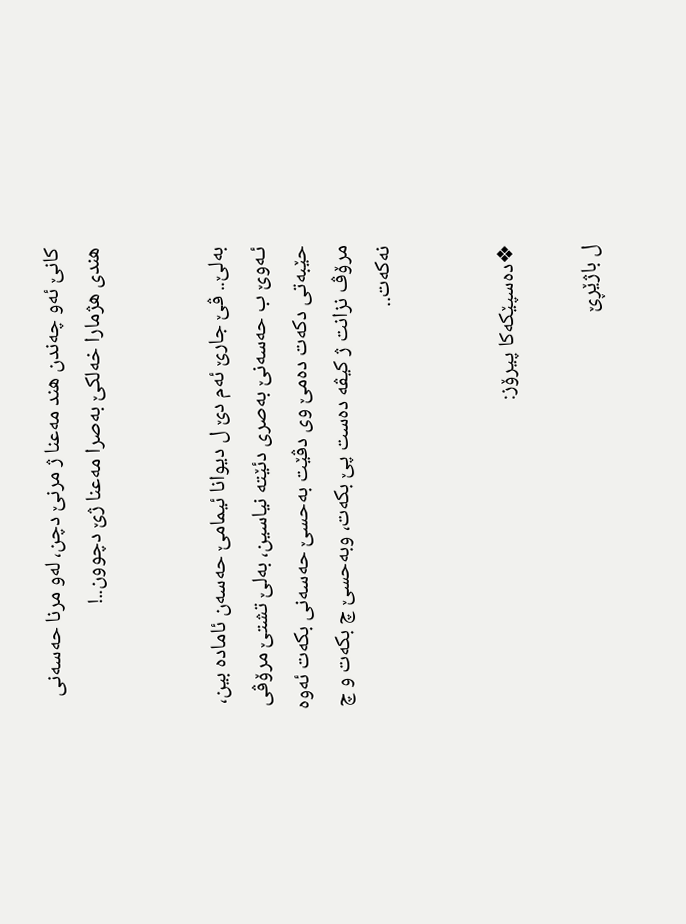كانێ ئه‌و چه‌ندن هند مه‌عنا ژ مرنێ دچن، له‌و مرنا حه‌سه‌نى هندى هژمارا خه‌لكێ به‌صرا مه‌عنا ژێ دچوون..!


به‌لێ.. ڤێ جارێ ئه‌م دێ ل دیوانا ئیمامێ حه‌سه‌ن ئاماده‌ بین، ئـه‌وێ ب حه‌سه‌نێ به‌صرى دئێته‌ نیاسین، به‌لێ تشتێ مرۆڤى حێبه‌تى دكه‌ت ده‌مێ وى دڤێت به‌حسێ حه‌سه‌نى بكه‌ت ئه‌وه‌ مرۆڤ نزانت ژ كیڤه‌ ده‌ست پێ بكه‌ت، وبه‌حسێ چ بكه‌ت و چ نه‌كه‌ت..


❖ده‌سپێكه‌كا پیرۆز:

ل باژێڕێ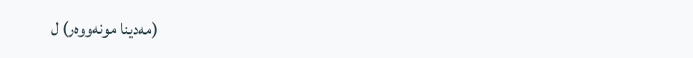(مه‌دینا مونه‌ووه‌ر) ل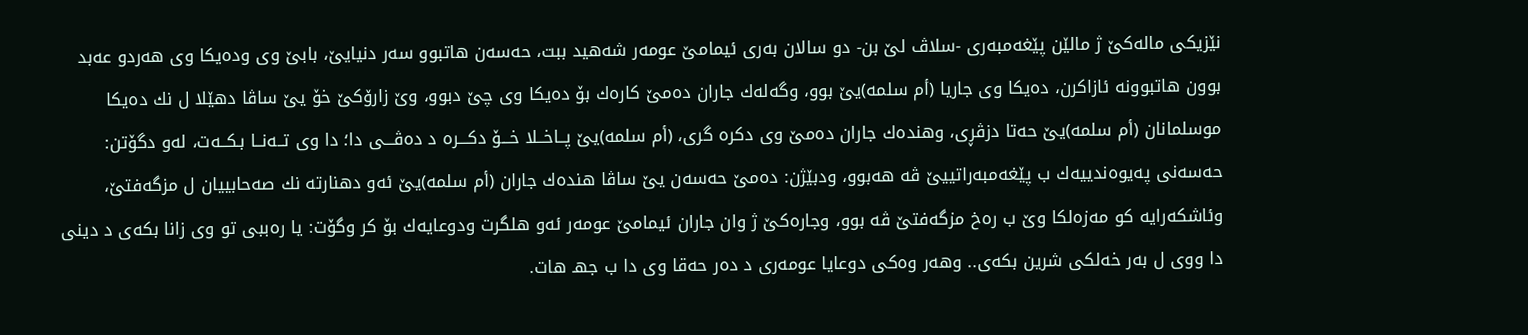نێزیكى ماله‌كێ ژ مالێن پێغه‌مبه‌رى -سلاڤ لێ بن- دو سالان به‌رى ئیمامێ عومه‌ر شه‌هید ببت، حه‌سه‌ن هاتبوو سه‌ر دنیایێ، بابێ وى وده‌یكا وى هه‌ردو عه‌بد بوون هاتبوونه‌ ئازاكرن، ده‌یكا وى جاریا (أم سلمه‌)یێ بوو، وگه‌له‌ك جاران ده‌مێ كاره‌ك بۆ ده‌یكا وى چێ دبوو، وێ زارۆكێ خۆ یێ ساڤا دهێلا ل نك ده‌یكا موسلمانان (أم سلمه‌)یێ حه‌تا دزڤڕى، وهنده‌ك جاران ده‌مێ وى دكره‌ گرى، (أم سلمه‌)یێ پــاخــلا خـــۆ دكـــره‌ د ده‌ڤـــى دا؛ دا وى تــه‌نــا بـكــه‌ت، له‌و دگۆتن: حه‌سه‌نى په‌یوه‌ندییه‌ك ب پێغه‌مبه‌راتییێ ڤه‌ هه‌بوو، ودبێژن: ده‌مێ حه‌سه‌ن یێ ساڤا هنده‌ك جاران (أم سلمه‌)یێ ئه‌و دهنارته‌ نك صه‌حابییان ل مزگه‌فتێ، وئاشكه‌رایه‌ كو مه‌زه‌لكا وێ ب ره‌خ مزگه‌فتێ ڤه‌ بوو، وجاره‌كێ ژ وان جاران ئیمامێ عومه‌ر ئه‌و هلگرت ودوعایه‌ك بۆ كر وگۆت: یا ره‌ببى تو وى زانا بكه‌ى د دینى دا ووى ل به‌ر خه‌لكى شرین بكه‌ى.. وهه‌ر وه‌كى دوعایا عومه‌رى د ده‌ر حه‌قا وى دا ب جهـ هات.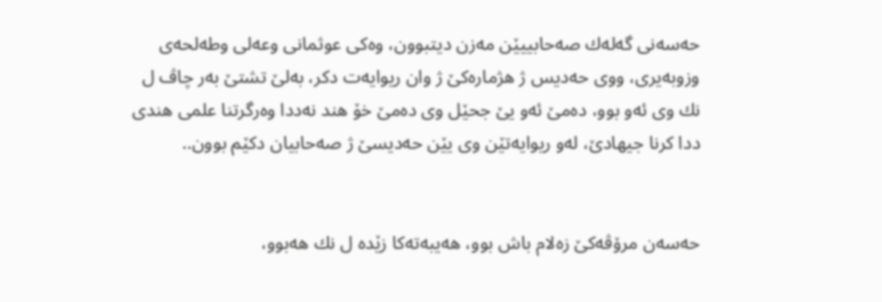حه‌سه‌نى گه‌له‌ك صه‌حابییێن مه‌زن دیتبوون، وه‌كى عوثمانى وعه‌لى وطه‌لحه‌ى وزوبه‌یرى، ووى حه‌دیس ژ هژماره‌كێ ژ وان ریوایه‌ت دكر، به‌لێ تشتێ به‌ر چاڤ ل نك وى ئه‌و بوو، ده‌مێ ئه‌و یێ جحێل وى ده‌مێ خۆ هند نه‌ددا وه‌رگرتنا علمى هندى ددا كرنا جیهادێ، له‌و ریوایه‌تێن وى یێن حه‌دیسێ ژ صه‌حابیان دكێم بوون..


حه‌سه‌ن مرۆڤه‌كێ زه‌لام باش بوو، هه‌یبه‌ته‌كا زێده‌ ل نك هه‌بوو،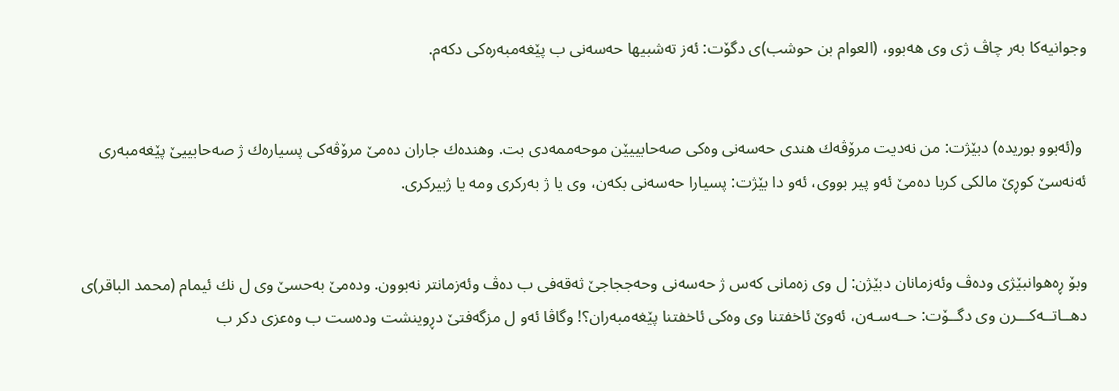وجوانیه‌كا به‌ر چاڤ ژى وى هه‌بوو، (العوام بن حوشب)ى دگۆت: ئه‌ز ته‌شبیها حه‌سه‌نى ب پێغه‌مبه‌ره‌كى دكه‌م.


 و(ئه‌بوو بوریده‌) دبێژت: من نه‌دیت مرۆڤه‌ك هندى حه‌سه‌نى وه‌كى صه‌حابییێن موحه‌ممه‌دى بت. وهنده‌ك جاران ده‌مێ مرۆڤه‌كى پسیاره‌ك ژ صه‌حابییێ پێغه‌مبه‌رى ئه‌نه‌سێ كوڕێ مالكى كربا ده‌مێ ئه‌و پیر بووى، ئه‌و دا بێژت: پسیارا حه‌سه‌نى بكه‌ن، وى یا ژ به‌ركرى ومه‌ یا ژبیركرى.


وبۆ ڕه‌هوانبێژى وده‌ڤ وئه‌زمانان دبێژن: ل وى زه‌مانى كه‌س ژ حه‌سه‌نى وحه‌ججاجێ ثه‌قه‌فى ب ده‌ڤ وئه‌زمانتر نه‌بوون. وده‌مێ به‌حسێ وى ل نك ئیمام (محمد الباقر)ى دهــاتــه‌كـــرن وى دگــۆت: حــه‌سـه‌ن، ئه‌وێ ئاخفتنا وى وه‌كى ئاخفتنا پێغه‌مبه‌ران؟! وگاڤا ئه‌و ل مزگه‌فتێ دڕوینشت وده‌ست ب وه‌عزى دكر ب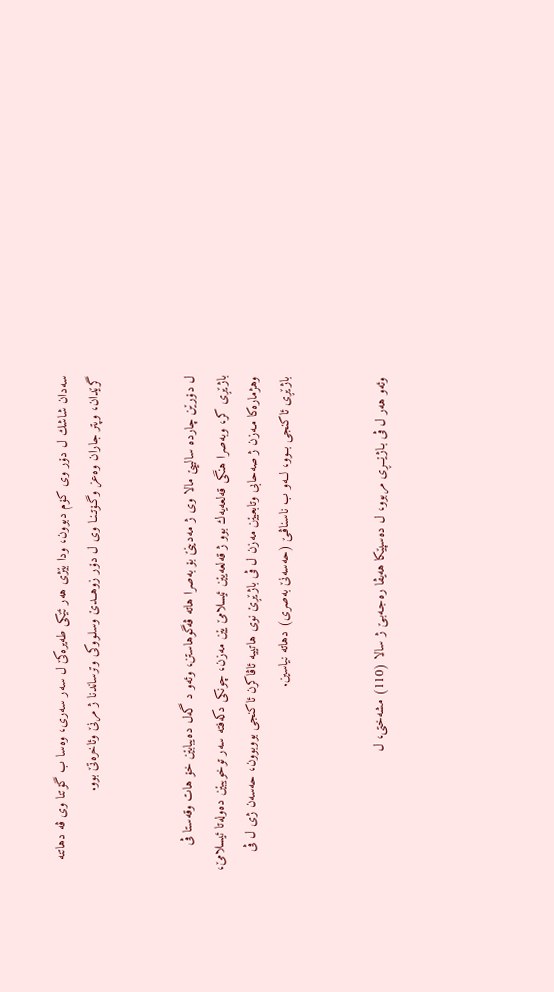سه‌دان شاشك ل دۆر وى كۆم دبوون، ودا بێژى هه‌ر ئێكى طه‌یره‌كێ ل سه‌ر سه‌رى، وه‌سا ب گۆتنا وى ڤه‌ دهاتنه‌ گرێدان، وپتر جاران وه‌عز وگـۆتـنـا وى ل دۆر زوهــدێ وسلـووكى وترساندنا ژ مرنێ وئاخره‌تێ بوو.


ل دۆرێن چارده‌ سالییێ مالا وى ژ مه‌دینێ بۆ به‌صرا هاته‌ ڤه‌گوهاستن، وئه‌و د گه‌ل ده‌یبابێن خۆ هات وقه‌ستا ڤى باژێڕى كر، وبه‌صرا هنگى قه‌لعه‌یه‌ك بوو ژ قه‌لعه‌یێن ئیسلامێ یێن مه‌زن، چونكى دكه‌فته‌ سه‌ر توخویبێن ده‌وله‌تا ئیسلامێ، وهژماره‌كا مـه‌زن ژ صه‌حابى وتابعیێن مه‌زن ل ڤى باژێڕێ نوى هاتییه‌ ئاڤاكرن ئاكنجى بووبوون، حه‌سه‌ن ژى ل ڤى باژێڕى ئاكنجى بــوو، لــه‌و ب ناسناڤـێ (حه‌سه‌نێ به‌صرى) دهاته‌ نیاسین.


وئه‌و هه‌ر ل ڤى بـاژێــڕى مربوو، ل ده‌سپێكا هه‌یڤا ره‌جـه‌بـێ ژ سالا (110) مشه‌ختى، ل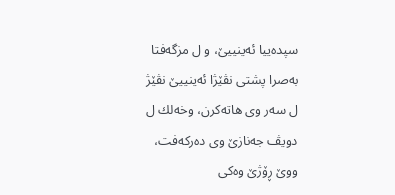سپده‌ییا ئه‌ینییێ، و ل مزگه‌فتا به‌صرا پشتى نڤێژا ئه‌ینییێ نڤێژ ل سه‌ر وى هاته‌كرن، وخه‌لك ل دویڤ جه‌نازێ وى ده‌ركه‌فت، ووێ ڕۆژێ وه‌كى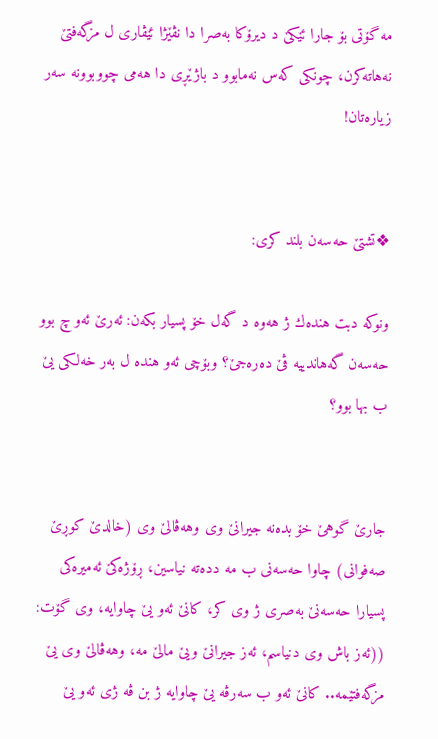مه‌ گۆتى بۆ جارا ئێكێ د دیرۆكا به‌صرا دا نڤێژا ئێڤارى ل مزگه‌فتێ نه‌هاته‌كرن، چونكى كه‌س نه‌مابوو د باژێڕى دا هه‌مى چووبوونه‌ سه‌ر زیاره‌تان!


❖تشتێ حه‌سه‌ن بلند كرى:

ونوكه‌ دبت هنده‌ك ژ هه‌وه‌ د گه‌ل خۆ پسیار بكه‌ن: ئه‌رێ ئه‌و چ بوو حه‌سه‌ن گه‌هاندییه‌ ڤێ ده‌ره‌جێ؟ وبۆچى ئه‌و هنده‌ ل به‌ر خه‌لكى یێ ب بها بوو؟


جارێ گوهێ خۆ بده‌نه‌ جیرانێ وى وهه‌ڤالێ وى (خالدێ كوڕێ صه‌فوانى) چاوا حه‌سه‌نى ب مه‌ دده‌ته‌ نیاسین، ڕۆژه‌كێ ئه‌میره‌كى پسیارا حه‌سه‌نێ به‌صری ژ وى كر، كانێ ئه‌و یێ چاوایه‌، وى گۆت: ((ئه‌ز باش وى دنیاسم، ئه‌ز جیرانێ ویێ مالێ مه‌، وهه‌ڤالێ وى یێ مزگه‌فتێمه‌.. كانێ ئه‌و ب سه‌رڤه‌ یێ چاوایه‌ ژ بن ڤه‌ ژى ئه‌و یێ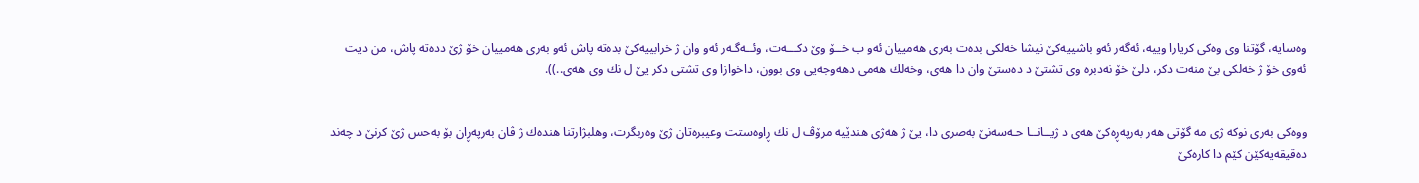وه‌سایه‌، گۆتنا وى وه‌كى كریارا وییه‌، ئه‌گه‌ر ئه‌و باشییه‌كێ نیشا خه‌لكى بده‌ت به‌رى هه‌مییان ئه‌و ب خــۆ وێ دكـــه‌ت، وئــه‌گـه‌ر ئه‌و وان ژ خرابییه‌كێ بده‌ته‌ پاش ئه‌و به‌رى هه‌مییان خۆ ژێ دده‌ته‌ پاش، من دیت ئه‌وى خۆ ژ خه‌لكى بێ منه‌ت دكر، دلێ خۆ نه‌دبره‌ وى تشتێ د ده‌ستێ وان دا هه‌ى، وخه‌لك هه‌مى دهه‌وجه‌یى وى بوون، داخوازا وى تشتى دكر یێ ل نك وى هه‌ى..)).


ووه‌كى به‌رى نوكه‌ ژى مه‌ گۆتى هه‌ر به‌رپه‌ڕه‌كێ هه‌ى د ژیــانــا حـه‌سه‌نێ به‌صرى دا، یێ ژ هه‌ژى هندێیه‌ مرۆڤ ل نك ڕاوه‌ستت وعیبره‌تان ژێ وه‌ربگرت، وهلبژارتنا هنده‌ك ژ ڤان به‌رپه‌ڕان بۆ به‌حس ژێ كرنێ د چه‌ند ده‌قیقه‌یه‌كێن كێم دا كاره‌كێ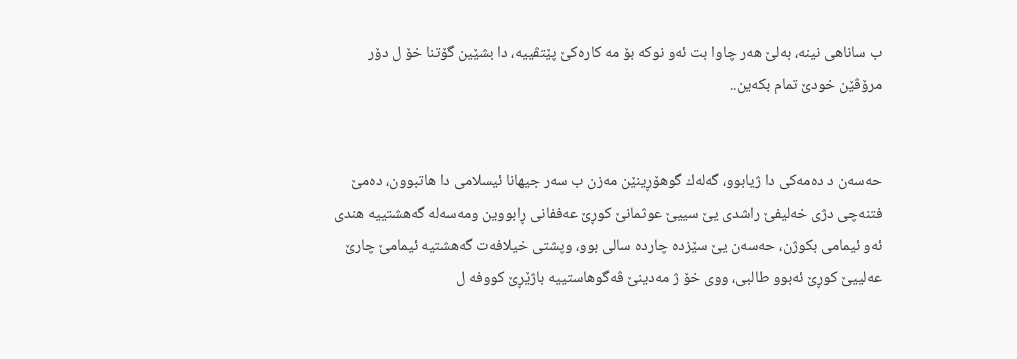ب ساناهى نینه‌، به‌لێ هه‌ر چاوا بت ئه‌و نوكه‌ بۆ مه‌ كاره‌كێ پێتڤییه‌، دا بشێین گۆتنا خۆ ل دۆر مرۆڤێن خودێ تمام بكه‌ین..


حه‌سه‌ن د ده‌مه‌كى دا ژیابوو، گه‌له‌ك گوهۆڕینێن مه‌زن ب سه‌ر جیهانا ئیسلامى دا هاتبوون، ده‌مێ فتنه‌چى دژى خه‌لیفێ راشدى یێ سییێ عوثمانێ كوڕێ عه‌ففانى ڕابووین ومه‌سه‌له‌ گه‌هشتییه‌ هندى ئه‌و ئیمامى بكوژن، حه‌سه‌ن یێ سێزده‌ چارده‌ سالى بوو، وپشتى خیلافه‌ت گه‌هشتیه‌ ئیمامێ چارێ عه‌لییێ كوڕێ ئه‌بوو طالبى، ووى خۆ ژ مه‌دینێ ڤه‌گوهاستییه‌ باژێڕێ كووفه‌ ل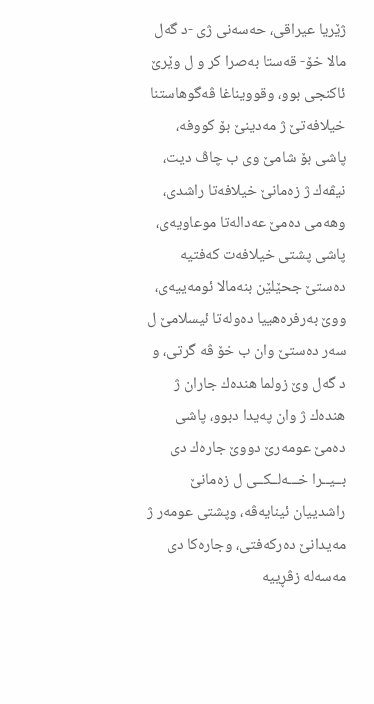ژێریا عیراقى، حه‌سه‌نى ژى -د گه‌ل مالا خۆ- قه‌ستا به‌صرا كر و ل وێرێ ئاكنجى بوو، وقوویناغا ڤه‌گوهاستنا خیلافه‌تێ ژ مه‌دینێ بۆ كووفه‌، پاشى بۆ شامێ وى ب چاڤ دیت، نیڤه‌ك ژ زه‌مانێ خیلافه‌تا راشدى، وهه‌مى ده‌مێ عه‌داله‌تا موعاویه‌ى، پاشى پشتى خیلافه‌ت كه‌فتیه‌ ده‌ستێ جحێلێن بنه‌مالا ئومه‌ییه‌ى، ووێ به‌رفره‌هییا ده‌وله‌تا ئیسلامێ ل سه‌ر ده‌ستێ وان ب خۆ ڤه‌ گرتى، و د گه‌ل وێ زولما هنده‌ك جاران ژ هنده‌ك ژ وان په‌یدا دبوو، پاشى ده‌مێ عومه‌رێ دووێ جاره‌ك دى بــیــرا خـــه‌لــكــى ل زه‌مانێ راشدییان ئینایه‌ڤه‌، وپشتى عومه‌ر ژ مه‌یدانێ ده‌ركه‌فتى، وجاره‌كا دى مه‌سه‌له‌ زڤڕییه‌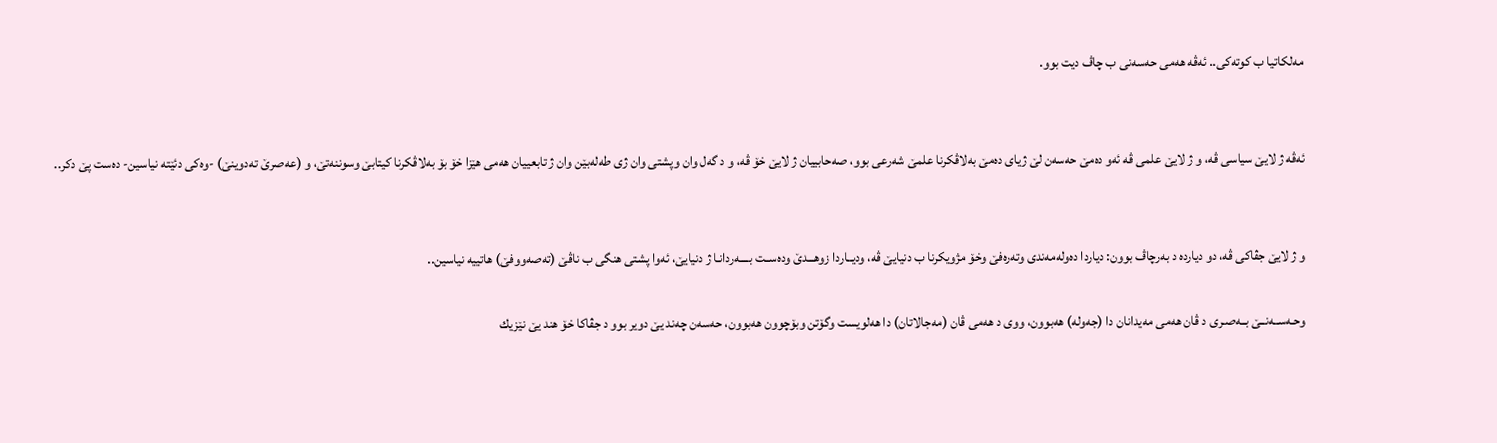مه‌لكاتیا ب كوته‌كى.. ئه‌ڤه‌ هه‌مى حه‌سه‌نى ب چاڤ دیت بوو.


ئه‌ڤه‌ ژ لایێ سیاسى ڤه‌، و ژ لایێ علمى ڤه‌ ئه‌و ده‌مێ حه‌سه‌ن لێ ژیاى ده‌مێ به‌لاڤكرنا علمێ شه‌رعى بوو، صه‌حابییان ژ لایێ خۆ ڤه‌، و د گه‌ل وان وپشتى وان ژى طه‌له‌بێن وان ژ تابعییان هه‌مى هێزا خۆ بۆ به‌لاڤكرنا كیتابێ وسوننه‌تێ، و (عه‌صرێ ته‌دوینێ) -وه‌كى دئێته‌ نیاسین- ده‌ست پێ دكر..


و ژ لایێ جڤاكى ڤه‌، دو دیارده‌ د به‌رچاڤ بوون: دیاردا ده‌وله‌مه‌ندى وته‌ره‌فێ وخۆ مژویكرنا ب دنیایێ ڤه‌، ودیــاردا زوهـــدێ وده‌ســت بــــه‌ردانـا ژ دنیایێ، ئه‌وا پشتى هنگى ب ناڤێ (ته‌صه‌ووفێ) هاتییه‌ نیاسین..

وحـه‌ســه‌نــێ بــه‌صـرى د ڤان هه‌مى مه‌یدانان دا (جه‌وله‌) هه‌بوون، ووى د هه‌مى ڤان (مه‌جالاتان) دا هه‌لویست وگۆتن وبۆچوون هه‌بوون، حه‌سه‌ن چه‌ند یێ دویر بوو د جڤاكا خۆ هند یێ نێزیك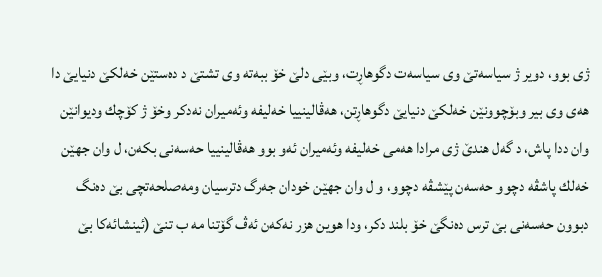ژى بوو، دویر ژ سیاسه‌تێ وى سیاسه‌ت دگوهاڕت، وبێى دلێ خۆ ببه‌ته‌ وى تشتێ د ده‌ستێن خه‌لكێ دنیایێ دا هه‌ى وى بیر وبۆچوونێن خه‌لكێ دنیایێ دگوهاڕتن، هه‌ڤالینییا خه‌لیفه‌ وئه‌میران نه‌دكر وخۆ ژ كۆچك ودیوانێن وان ددا پاش، د گه‌ل هندێ ژى مرادا هه‌مى خه‌لیفه‌ وئه‌میران ئه‌و بوو هه‌ڤالینییا حه‌سه‌نى بكه‌ن، ل وان جهێن خه‌لك پاشڤه‌ دچوو حه‌سه‌ن پێشڤه‌ دچوو، و ل وان جهێن خودان جه‌رگ دترسیان ومه‌صلحه‌تچى بێ ده‌نگ دبوون حه‌سه‌نى بێ ترس ده‌نگێ خۆ بلند دكر، ودا هوین هزر نه‌كه‌ن ئه‌ڤ گۆتنا مه‌ ب تنێ (ئینشائه‌كا بێ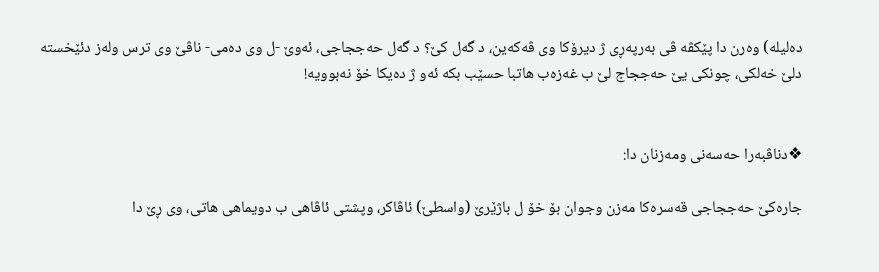ده‌لیله‌) وه‌رن دا پێكڤه‌ ڤى به‌رپه‌ڕى ژ دیرۆكا وى ڤه‌كه‌ین، د گه‌ل كێ؟ د گه‌ل حه‌ججاجى، ئه‌وێ -ل وى ده‌مى- ناڤێ وى ترس وله‌ز دئێخسته‌ دلێ خه‌لكى، چونكى یێ حه‌ججاج لێ ب غه‌زه‌ب هاتبا حسێب بكه‌ ئه‌و ژ ده‌یكا خۆ نه‌بوویه‌!


❖دناڤبه‌را حه‌سه‌نى ومه‌زنان دا:

جاره‌كێ حه‌ججاجى قه‌سره‌كا مه‌زن وجوان بۆ خۆ ل باژێرێ (واسطێ) ئاڤاكر، وپشتى ئاڤاهى ب دویماهى هاتى، وى ڕێ دا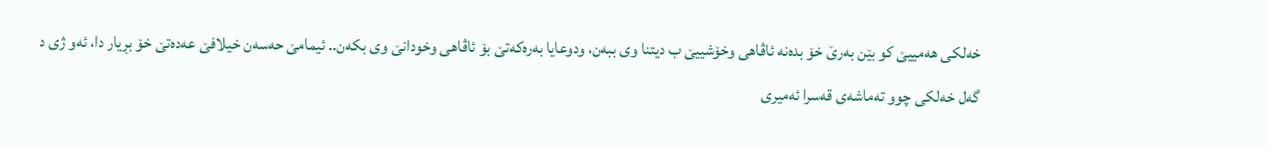خه‌لكى هه‌مییێ كو بێن به‌رێ خۆ بده‌نه‌ ئاڤاهى وخۆشییێ ب دیتنا وى ببه‌ن، ودوعایا به‌ره‌كه‌تێ بۆ ئاڤاهى وخودانێ وى بكه‌ن.. ئیمامێ حه‌سه‌ن خیلافێ عه‌ده‌تێ خۆ بڕیار دا، ئه‌و ژى د گه‌ل خه‌لكى چوو ته‌ماشه‌ى قه‌سرا ئه‌میرى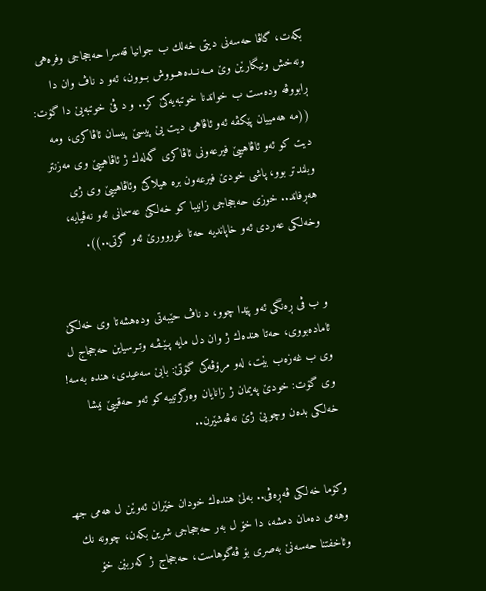بكه‌ت، گاڤا حه‌سه‌نى دیتى خه‌لك ب جوانیا قه‌سرا حه‌ججاجى وفره‌هى ونه‌خش ونیگارێن وێ مــه‌نــده‌هــووش بــوون، ئه‌و د ناڤ وان دا ڕابووڤه‌ وده‌ست ب خواندنا خوتبه‌یه‌كێ كر.. و د ڤێ خوتبه‌یێ دا گۆت: ((مه‌ هه‌مییان پێكڤه‌ ئه‌و ئاڤاهى دیت یێ پیسێ پیسان ئاڤاكرى، ومه‌ دیت كو ئه‌و ئاڤاهییێ فیرعه‌ونى ئاڤاكرى گه‌له‌ك ژ ئاڤاهییێ وى مه‌زنتر وبلندتر بوو، پاشى خودێ فیرعه‌ون بره‌ هیلاكێ وئاڤاهییێ وى ژى هه‌ڕفاند.. خوزى حه‌ججاجى زانیبا كو خه‌لكێ عه‌سمانى ئه‌و نه‌ڤیایه‌، وخه‌لكى عه‌ردى ئه‌و خاپاندیه‌ حه‌تا غوروورێ ئه‌و گرتى..)).


و ب ڤى ڕه‌نگى ئه‌و پێدا چوو، د ناڤ حێبه‌تى وده‌هشه‌تا وى خه‌لكێ ئاماده‌بووى، حه‌تا هنده‌ك ژ وان دل مایه‌ پـێـڤـه‌ وتـرسیاین حه‌ججاج ل وى ب غه‌زه‌ب بێت، له‌و مرۆڤه‌كى گۆتێ: بابێ سه‌عیدى، هنده‌ به‌سه‌! وى گۆت: خودێ په‌یمان ژ زانایان وه‌رگرتییه‌ كو ئه‌و حه‌قییێ نیشا خه‌لكى بده‌ن وچویێ ژێ نه‌ڤه‌شێرن..


وكۆما خه‌لكى ڤه‌ڕه‌ڤى.. به‌لێ هنده‌ك خودان خێران ئه‌وێن ل هه‌مى جهـ وهه‌مى ده‌مان دمشه‌، دا خۆ ل به‌ر حه‌ججاجى شرین بكه‌ن، چوونه‌ نك وئاخفتنا حه‌سه‌نێ به‌صرى بۆ ڤه‌گوهاست، حه‌ججاج ژ كه‌ربێن خۆ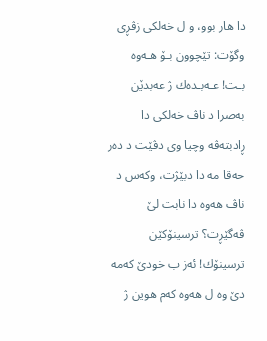دا هار بوو، و ل خه‌لكى زڤڕى وگۆت: تێچوون بـۆ هـه‌وه‌ بـت! عـه‌بـده‌ك ژ عه‌بدێن به‌صرا د ناڤ خه‌لكى دا ڕادبته‌ڤه‌ وچیا وى دڤێت د ده‌ر حه‌قا مه‌ دا دبێژت، وكه‌س د ناڤ هه‌وه‌ دا نابت لێ ڤه‌گێڕت؟ ترسینۆكێن ترسینۆك! ئه‌ز ب خودێ كه‌مه‌ دێ وه‌ ل هه‌وه‌ كه‌م هوین ژ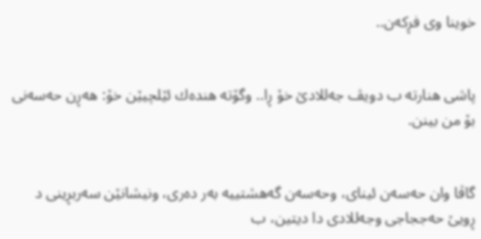خوینا وى فڕكه‌ن..


پاشى هنارته‌ ب دویڤ جه‌للادێ خۆ ڕا.. وگۆته‌ هنده‌ك ئێلچیێن خۆ: هه‌ڕن حه‌سه‌نى بۆ من بینن.


گاڤا وان حه‌سه‌ن ئیناى، وحه‌سه‌ن گه‌هشتییه‌ به‌ر ده‌رى، ونیشانێن سه‌ربڕینى د ڕویێ حه‌ججاجى وجه‌للادى دا دیتین، ب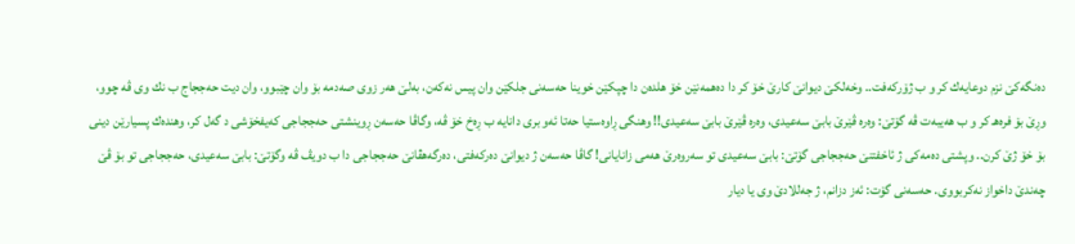ده‌نگه‌كێ نزم دوعایه‌ك كر و ب ژۆركه‌فت.. وخه‌لكێ دیوانێ كارێ خۆ كر دا ده‌همه‌نێن خۆ هلده‌ن دا چپكێن خوینا حه‌سه‌نى جلكێن وان پیس نه‌كه‌ن، به‌لێ هه‌ر زوى صه‌دمه‌ بۆ وان چێبوو، وان دیت حه‌ججاج ب نك وى ڤه‌ چوو، وڕێ بۆ فره‌هـ كر و ب هه‌یبه‌ت ڤه‌ گۆتێ: وه‌ره‌ ڤێرێ بابێ سه‌عیدى، وه‌ره‌ ڤێرێ بابێ سه‌عیدى!! وهنگى ڕاوه‌ستیا حه‌تا ئه‌و برى دانایه‌ ب ڕه‌خ خۆ ڤه‌، وگاڤا حه‌سه‌ن ڕوینشتى حه‌ججاجى كه‌یفخۆشى د گه‌ل كر، وهنده‌ك پسیارێن دینى بۆ خۆ ژێ كرن.. وپشتى ده‌مه‌كى ژ ئاخفتنێ حه‌ججاجى گۆتێ: بابێ سه‌عیدى تو سه‌روه‌رێ هه‌مى زانایانى! گاڤا حه‌سه‌ن ژ دیوانێ ده‌ركه‌فتى، ده‌رگه‌هڤانێ حه‌ججاجى دا ب دویڤ ڤه‌ وگۆتێ: بابێ سه‌عیدى، حه‌ججاجى تو بۆ ڤێ چه‌ندێ داخواز نه‌كربووى. حه‌سه‌نى گۆت: ئه‌ز دزانم، ژ جه‌للادێ وى یا دیار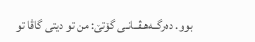بوو. ده‌رگــه‌هـڤــانـى گۆتێ: من تو دیتى گاڤا تو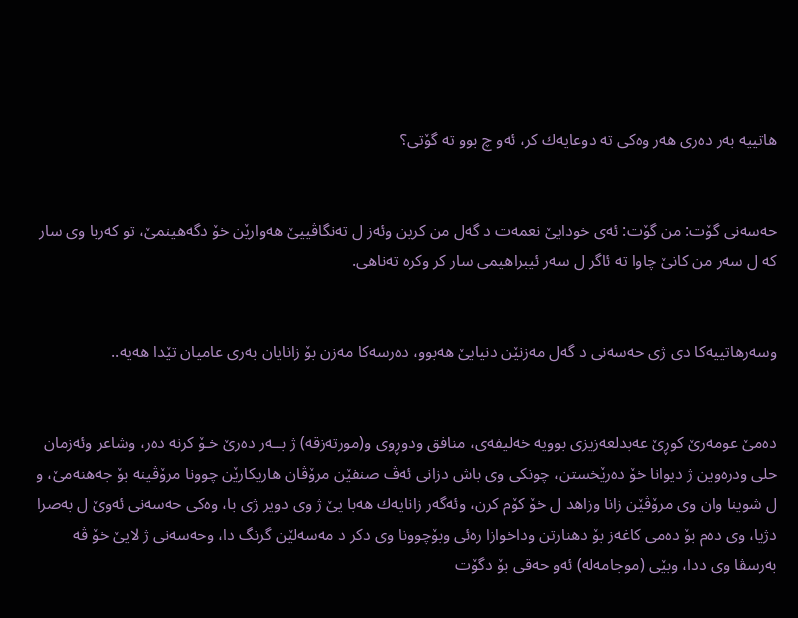هاتییه‌ به‌ر ده‌رى هه‌ر وه‌كى ته‌ دوعایه‌ك كر، ئه‌و چ بوو ته‌ گۆتى؟


حه‌سه‌نى گۆت: من گۆت: ئه‌ى خودایێ نعمه‌ت د گه‌ل من كرین وئه‌ز ل ته‌نگاڤییێ هه‌وارێن خۆ دگه‌هینمێ، تو كه‌ربا وى سار كه‌ ل سه‌ر من كانێ چاوا ته‌ ئاگر ل سه‌ر ئیبراهیمى سار كر وكره‌ ته‌ناهى.


وسه‌رهاتییه‌كا دى ژى حه‌سه‌نى د گه‌ل مه‌زنێن دنیایێ هه‌بوو، ده‌رسه‌كا مه‌زن بۆ زانایان به‌رى عامیان تێدا هه‌یه‌..


ده‌مێ عومه‌رێ كوڕێ عه‌بدلعه‌زیزى بوویه‌ خه‌لیفه‌ى، منافق ودوڕوى و(مورته‌زقه‌) ژ بــه‌ر ده‌رێ خـۆ كرنه‌ ده‌ر، وشاعر وئه‌زمان حلى ودره‌وین ژ دیوانا خۆ ده‌رێخستن، چونكى وى باش دزانى ئه‌ڤ صنفێن مرۆڤان هاریكارێن چوونا مرۆڤینه‌ بۆ جه‌هنه‌مێ، و ل شوینا وان وى مرۆڤێن زانا وزاهد ل خۆ كۆم كرن، وئه‌گه‌ر زانایه‌ك هه‌با یێ ژ وى دویر ژی با، وه‌كى حه‌سه‌نى ئه‌وێ ل به‌صرا دژیا، وى ده‌م بۆ ده‌مى كاغه‌ز بۆ دهنارتن وداخوازا ره‌ئی وبۆچوونا وى دكر د مه‌سه‌لێن گرنگ دا، وحه‌سه‌نى ژ لایێ خۆ ڤه‌ به‌رسڤا وى ددا، وبێى (موجامه‌له‌) ئه‌و حه‌قى بۆ دگۆت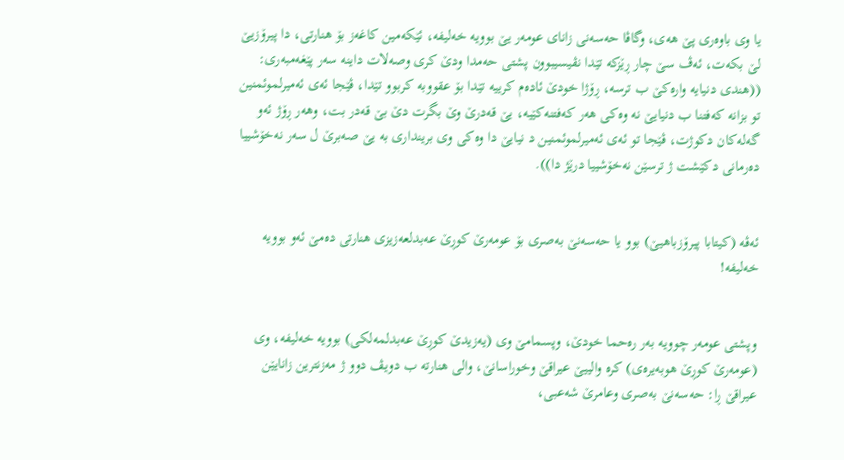یا وى باوه‌رى پێ هه‌ى، وگاڤا حه‌سه‌نى زاناى عومه‌ر یێ بوویه‌ خه‌لیفه‌، ئێكه‌مین كاغه‌ز بۆ هنارتى، دا پیرۆزیێ لێ بكه‌ت، ئه‌ڤ سێ چار ڕێزكه‌ تێدا نڤیسیبوون پشتى حه‌مدا ودێ كرى وصه‌لات داینه‌ سه‌ر پێغه‌مبه‌رى: ((هندى دنیایه‌ واره‌كێ ب ترسه‌، ڕۆژا خودێ ئاده‌م كرییه‌ تێدا بۆ عقووبه‌ كربوو تێدا، ڤێجا ئه‌ى ئه‌میرلموئمنین تو بزانه‌ كه‌فتنا ب دنیایێ نه‌ وه‌كى هه‌ر كه‌فتنه‌كێیه‌، یێ قه‌درێ وێ بگرت دێ بێ قه‌در بت، وهه‌ر ڕۆژ ئه‌و گه‌له‌كان دكوژت، ڤێجا تو ئه‌ى ئه‌میرلموئمنین د نیایێ دا وه‌كى وى بریندارى به‌ یێ صه‌برێ ل سه‌ر نه‌خۆشییا ده‌رمانى دكێشت ژ ترسێن نه‌خۆشییا درێژ دا)).


ئه‌ڤه‌ (كیتابا پیرۆزباهیێ) بوو یا حه‌سه‌نێ به‌صرى بۆ عومه‌رێ كوڕێ عه‌بدلعه‌زیزى هنارتى ده‌مێ ئه‌و بوویه‌ خه‌لیفه‌!


وپشتى عومه‌ر چوویه‌ به‌ر ره‌حما خودێ، وپسمامێ وى (یه‌زیدێ كوڕێ عه‌بدلمه‌لكى) بوویه‌ خه‌لیفه‌، وى (عومه‌رێ كوڕێ هوبه‌یره‌ى) كره‌ والییێ عیراقێ وخوراسانێ، والى هنارته‌ ب دویڤ دوو ژ مه‌زنترین زانایێن عیراقێ ڕا: حه‌سه‌نێ به‌صرى وعامرێ شه‌عبى،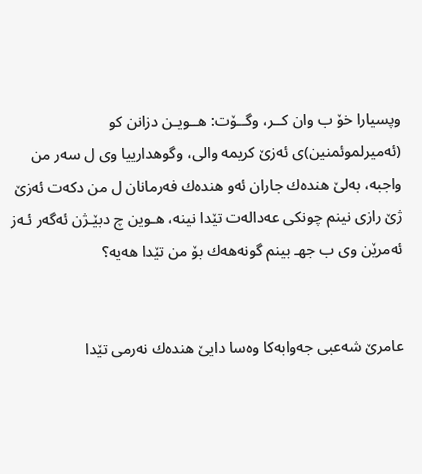وپسیارا خۆ ب وان كــر، وگــۆت: هــویـن دزانن كو (ئه‌میرلموئمنین)ى ئه‌زێ كریمه‌ والى، وگوهدارییا وى ل سه‌ر من واجبه‌، به‌لێ هنده‌ك جاران ئه‌و هنده‌ك فه‌رمانان ل من دكه‌ت ئه‌زێ ژێ رازى نینم چونكى عه‌داله‌ت تێدا نینه‌، هـوین چ دبێـژن ئه‌گه‌ر ئـه‌ز ئه‌مرێن وى ب جهـ بینم گونه‌هه‌ك بۆ من تێدا هه‌یه‌؟


عامرێ شه‌عبى جه‌وابه‌كا وه‌سا دایێ هنده‌ك نه‌رمى تێدا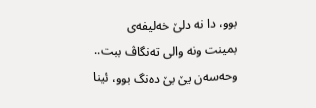بوو، دا نه‌ دلێ خه‌لیفه‌ى بمینت ونه‌ والی ته‌نگاڤ ببت.. وحه‌سه‌ن یێ بێ ده‌نگ بوو، ئینا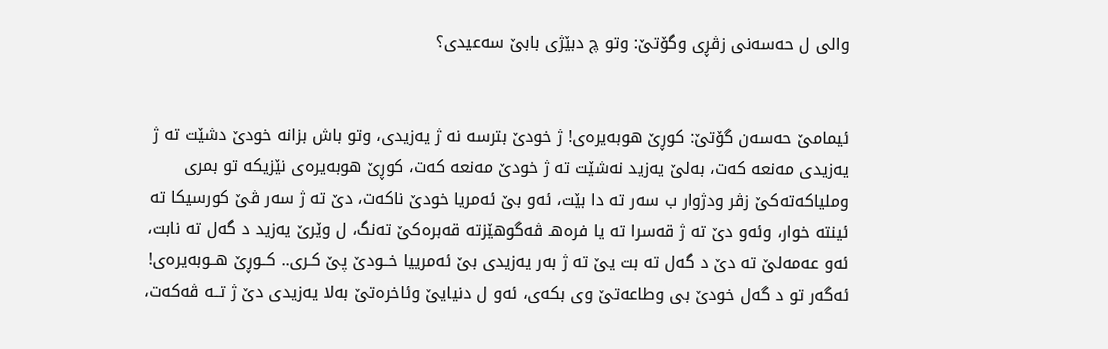والى ل حه‌سه‌نى زڤڕى وگۆتێ: وتو چ دبێژى بابێ سه‌عیدى؟


ئیمامێ حه‌سه‌ن گۆتێ: كوڕێ هوبه‌یره‌ى! ژ خودێ بترسه‌ نه‌ ژ یه‌زیدى، وتو باش بزانه‌ خودێ دشێت ته‌ ژ یه‌زیدى مه‌نعه‌ كه‌ت، به‌لێ یه‌زید نه‌شێت ته‌ ژ خودێ مه‌نعه‌ كه‌ت، كوڕێ هوبه‌یره‌ى نێزیكه‌ تو بمرى وملیاكه‌ته‌كێ زڤر ودژوار ب سه‌ر ته‌ دا بێت، ئه‌و بێ ئه‌مریا خودێ ناكه‌ت، دێ ته‌ ژ سه‌ر ڤێ كورسیكا ته‌ ئینته‌ خوار، وئه‌و دێ ته‌ ژ قه‌سرا ته‌ یا فره‌هـ ڤه‌گوهێزته‌ قه‌بره‌كێ ته‌نگ، ل وێرێ یه‌زید د گه‌ل ته‌ نابت، ئه‌و عه‌مه‌لێ ته‌ دێ د گه‌ل ته‌ بت یێ ته‌ ژ به‌ر یه‌زیدى بێ ئه‌مرییا خــودێ پێ كـرى.. كــوڕێ هــوبه‌یره‌ى! ئه‌گه‌ر تو د گه‌ل خودێ بى وطاعه‌تێ وى بكه‌ى، ئه‌و ل دنیایێ وئاخره‌تێ به‌لا یه‌زیدى دێ ژ تــه‌ ڤه‌كه‌ت،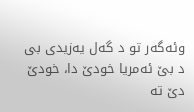وئه‌گه‌ر تو د گه‌ل یه‌زیدى بى د بێ ئه‌مریا خودێ دا، خودێ دێ ته‌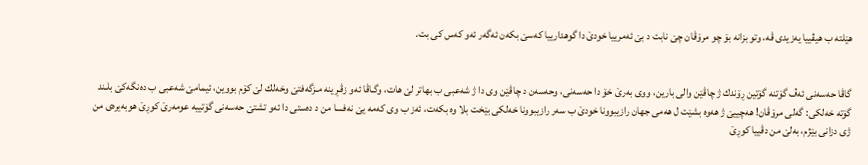هێلته‌ ب هیڤییا یه‌زیدى ڤه‌، وتو بزانه‌ بۆ چو مرۆڤان چێ نابت د بێ ئه‌مرییا خودێ دا گوهدارییا كه‌سێ بكه‌ن ئه‌گه‌ر ئه‌و كه‌س كى بت.


گاڤا حه‌سه‌نى ئه‌ڤ گۆتنه‌ گۆتین ڕۆندك ژ چاڤێن والى بارین، ووى به‌رێ خۆ دا حه‌سه‌نى، وحه‌سه‌ن د چاڤێن وى دا ژ شه‌عبى ب بهاتر لێ هات، وگـاڤا ئه‌و زڤـڕینه‌ مـزگه‌فتێ وخه‌لك لێ كۆم بووین، ئیمامێ شه‌عبى ب ده‌نگه‌كێ بلـند گۆته‌ خه‌لكى: گه‌لى مرۆڤان! هه‌چییێ ژ هه‌وه‌ بشێت ل هه‌مى جهان رازیبوونا خودێ ب سه‌ر رازیبوونا خه‌لكى بێخت بلا وه‌ بكه‌ت، ئه‌ز ب وى كه‌مه‌ یێ نه‌فسا من د ده‌ستى دا ئه‌و تشتێ حه‌سه‌نى گۆتییه‌ عومه‌رێ كوڕێ هوبه‌یره‌ى من ژى دزانى بێژم، به‌لێ من دڤییا كوڕێ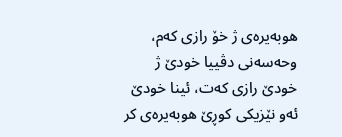هوبه‌یره‌ى ژ خۆ رازى كه‌م، وحه‌سه‌نى دڤییا خودێ ژ خودێ رازى كه‌ت، ئینا خودێ ئه‌و نێزیكى كوڕێ هوبه‌یره‌ى كر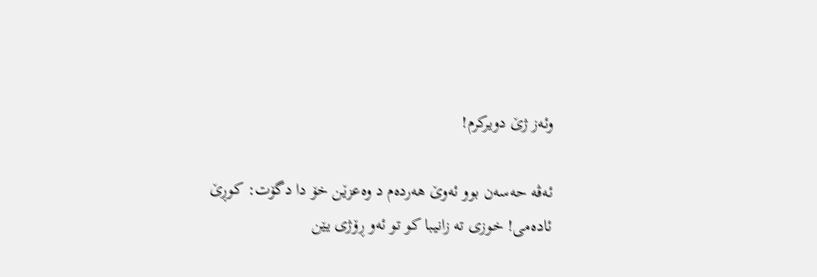وئه‌ز ژێ دویركرم!

ئه‌ڤه‌ حه‌سه‌ن بوو ئه‌وێ هه‌رده‌م د وه‌عزێن خۆ دا دگۆت: كوڕێ ئاده‌مى! خوزى ته‌ زانیبا كو تو ئه‌و ڕۆژى یێن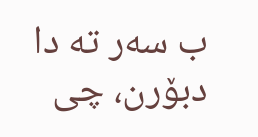ب سه‌ر ته‌ دا دبۆرن، چى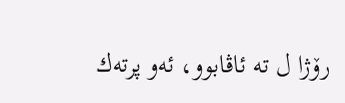رۆژا ل ته‌ ئاڤابوو، ئه‌و پرته‌ك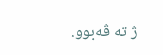ژ ته‌ ڤه‌بوو.